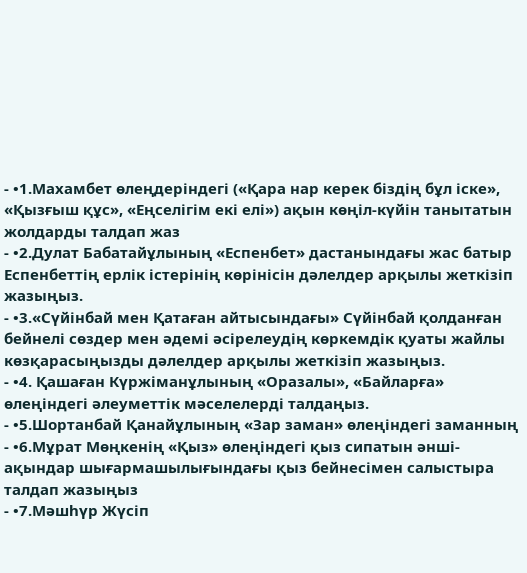- •1.Махамбет өлеңдеріндегі («Қара нар керек біздің бұл іске», «Қызғыш құс», «Еңселігім екі елі») ақын көңіл-күйін танытатын жолдарды талдап жаз
- •2.Дулат Бабатайұлының «Еспенбет» дастанындағы жас батыр Еспенбеттің ерлік істерінің көрінісін дәлелдер арқылы жеткізіп жазыңыз.
- •3.«Сүйінбай мен Қатаған айтысындағы» Сүйінбай қолданған бейнелі сөздер мен әдемі әсірелеудің көркемдік қуаты жайлы көзқарасыңызды дәлелдер арқылы жеткізіп жазыңыз.
- •4. Қашаған Күржіманұлының «Оразалы», «Байларға» өлеңіндегі әлеуметтік мәселелерді талдаңыз.
- •5.Шортанбай Қанайұлының «Зар заман» өлеңіндегі заманның
- •6.Мұрат Мөңкенің «Қыз» өлеңіндегі қыз сипатын әнші-ақындар шығармашылығындағы қыз бейнесімен салыстыра талдап жазыңыз
- •7.Мәшһүр Жүсіп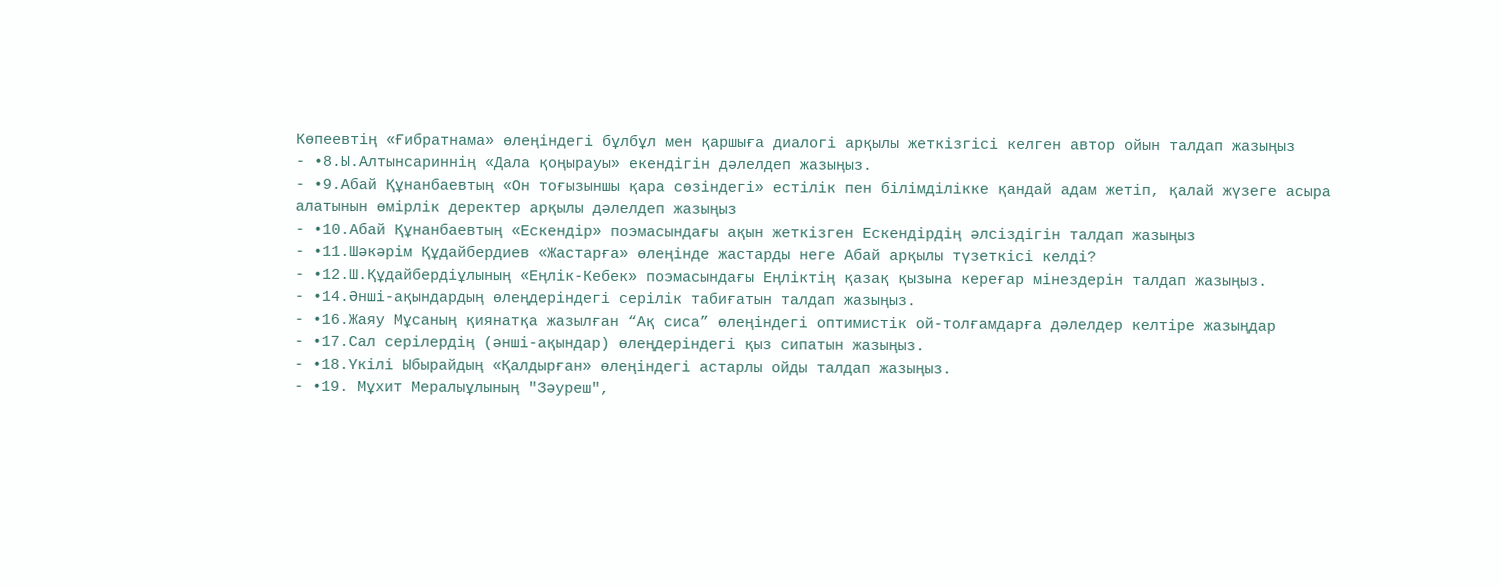Көпеевтің «Ғибратнама» өлеңіндегі бұлбұл мен қаршыға диалогі арқылы жеткізгісі келген автор ойын талдап жазыңыз
- •8.Ы.Алтынсариннің «Дала қоңырауы» екендігін дәлелдеп жазыңыз.
- •9.Абай Құнанбаевтың «Он тоғызыншы қара сөзіндегі» естілік пен білімділікке қандай адам жетіп, қалай жүзеге асыра алатынын өмірлік деректер арқылы дәлелдеп жазыңыз
- •10.Абай Құнанбаевтың «Ескендір» поэмасындағы ақын жеткізген Ескендірдің әлсіздігін талдап жазыңыз
- •11.Шәкәрім Құдайбердиев «Жастарға» өлеңінде жастарды неге Абай арқылы түзеткісі келді?
- •12.Ш.Құдайбердіұлының «Еңлік-Кебек» поэмасындағы Еңліктің қазақ қызына кереғар мінездерін талдап жазыңыз.
- •14.Әнші-ақындардың өлеңдеріндегі серілік табиғатын талдап жазыңыз.
- •16.Жаяу Мұсаның қиянатқа жазылған “Ақ сиса” өлеңіндегі оптимистік ой-толғамдарға дәлелдер келтіре жазыңдар
- •17.Сал серілердің (әнші-ақындар) өлеңдеріндегі қыз сипатын жазыңыз.
- •18.Үкілі Ыбырайдың «Қалдырған» өлеңіндегі астарлы ойды талдап жазыңыз.
- •19. Мұхит Мералыұлының "Зəуреш",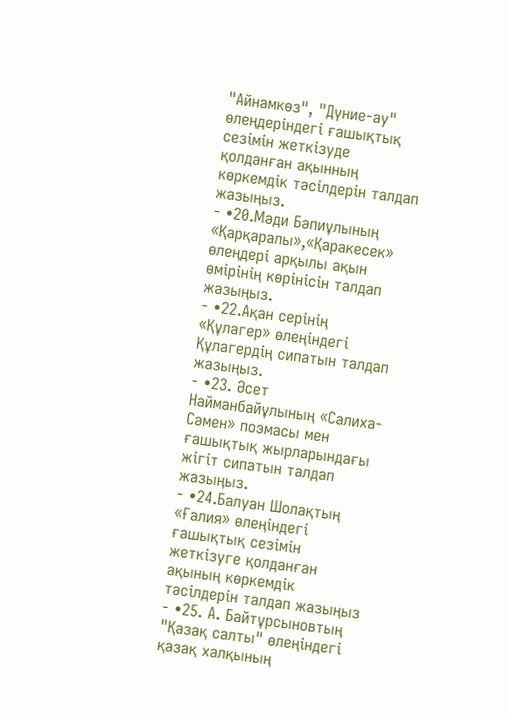"Айнамкөз", "Дүние-ау" өлеңдеріндегі ғашықтық сезімін жеткізуде қолданған ақынның көркемдік тəсілдерін талдап жазыңыз.
- •20.Мәди Бәпиұлының «Қарқаралы»,«Қаракесек» өлеңдері арқылы ақын өмірінің көрінісін талдап жазыңыз.
- •22.Ақан серінің «Құлагер» өлеңіндегі Құлагердің сипатын талдап жазыңыз.
- •23. Әсет Найманбайұлының «Салиха-Сәмен» поэмасы мен ғашықтық жырларындағы жігіт сипатын талдап жазыңыз.
- •24.Балуан Шолақтың «Ғалия» өлеңіндегі ғашықтық сезімін жеткізуге қолданған ақының көркемдік тәсілдерін талдап жазыңыз
- •25. А. Байтұрсыновтың "Қазақ салты" өлеңіндегі қазақ халқының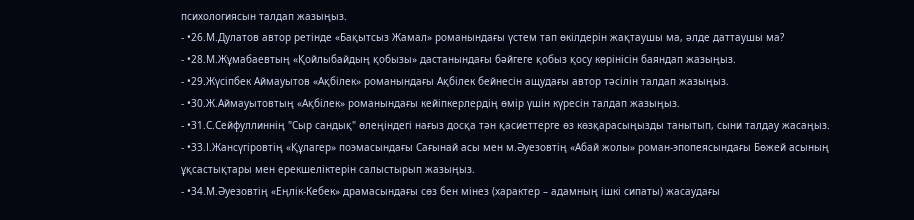психологиясын талдап жазыңыз.
- •26.М.Дулатов автор ретінде «Бақытсыз Жамал» романындағы үстем тап өкілдерін жақтаушы ма, әлде даттаушы ма?
- •28.М.Жұмабаевтың «Қойлыбайдың қобызы» дастанындағы бәйгеге қобыз қосу көрінісін баяндап жазыңыз.
- •29.Жүсіпбек Аймауытов «Ақбілек» романындағы Ақбілек бейнесін ащудағы автор тәсілін талдап жазыңыз.
- •30.Ж.Аймауытовтың «Ақбілек» романындағы кейіпкерлердің өмір үшін күресін талдап жазыңыз.
- •31.С.Сейфуллиннің "Сыр сандық" өлеңіндегі нағыз досқа тән қасиеттерге өз көзқарасыңызды танытып, сыни талдау жасаңыз.
- •33.І.Жансүгіровтің «Құлагер» поэмасындағы Сағынай асы мен м.Әуезовтің «Абай жолы» роман-эпопеясындағы Бөжей асының ұқсастықтары мен ерекшеліктерін салыстырып жазыңыз.
- •34.М.Әуезовтің «Еңлік-Кебек» драмасындағы сөз бен мінез (характер – адамның ішкі сипаты) жасаудағы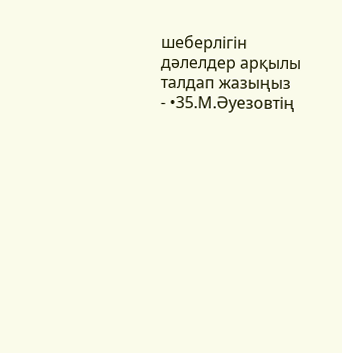шеберлігін дәлелдер арқылы талдап жазыңыз
- •35.М.Әуезовтің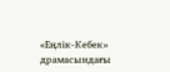«Еңлік-Кебек» драмасындағы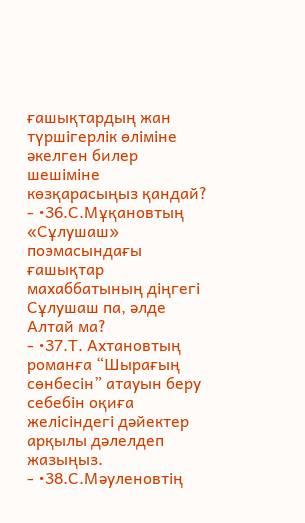ғашықтардың жан түршігерлік өліміне әкелген билер шешіміне көзқарасыңыз қандай?
- •36.С.Мұқановтың «Сұлушаш» поэмасындағы ғашықтар махаббатының діңгегі Сұлушаш па, әлде Алтай ма?
- •37.Т. Ахтановтың романға “Шырағың сөнбесін” атауын беру себебін оқиға желісіндегі дәйектер арқылы дәлелдеп жазыңыз.
- •38.С.Мәуленовтің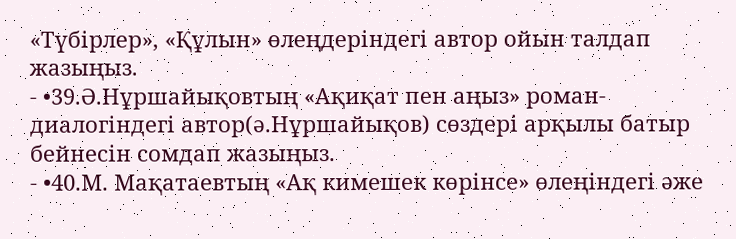«Түбірлер», «Құлын» өлеңдеріндегі автор ойын талдап жазыңыз.
- •39.Ә.Нұршайықовтың «Ақиқат пен аңыз» роман-диалогіндегі автор(ә.Нұршайықов) сөздері арқылы батыр бейнесін сомдап жазыңыз.
- •40.М. Мақатаевтың «Ақ кимешек көрінсе» өлеңіндегі әже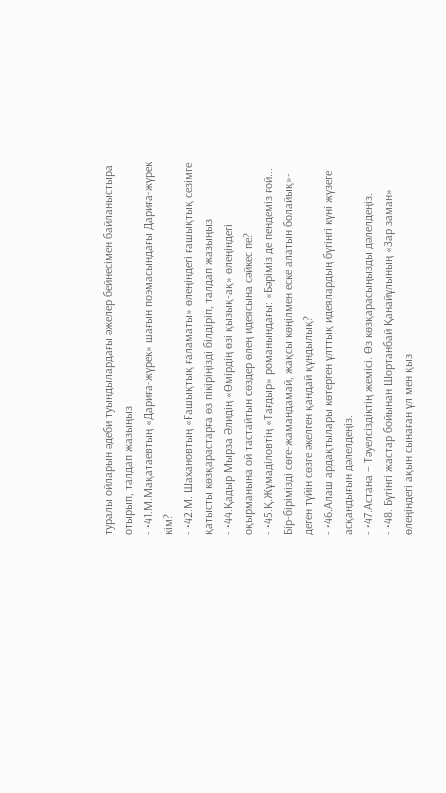туралы ойларын әдеби туындылардағы әжелер бейнесімен байланыстыра отырып, талдап жазыңыз
- •41.М.Мақатаевтың «Дариға-жүрек» шағын поэмасындағы Дариға-жүрек кім?
- •42.М. Шахановтың «Ғашықтық ғаламаты» өлеңіндегі ғашықтық сезімге қатысты көзқарастарға өз пікіріңізді білдіріп, талдап жазыңыз
- •44.Қадыр Мырза Әлидің «Өмірдің өзі қызық-ақ» өлеңіндегі оқырманына ой тастайтын сөздер өлең идеясына сәйкес пе?
- •45.Қ.Жұмаділовтің «Тағдыр» романындағы: «Бәріміз де пендеміз ғой... Бір-бірімізді сөге-жамандамай, жақсы көңілмен еске алатын болайық»- деген түйін сөзге әкелген қандай құндылық?
- •46.Алаш ардақтылары көтерген ұлттық идеялардың бүгінгі күні жүзеге асқандығын дәлелдеңіз.
- •47.Астана – Тәуелсіздіктің жемісі. Өз көзқарасыңызды дәлелдеңіз.
- •48. Бүгінгі жастар бойынан Шортанбай Қанайұлының «Зар заман» өлеңіндегі ақын сынаған ұл мен қыз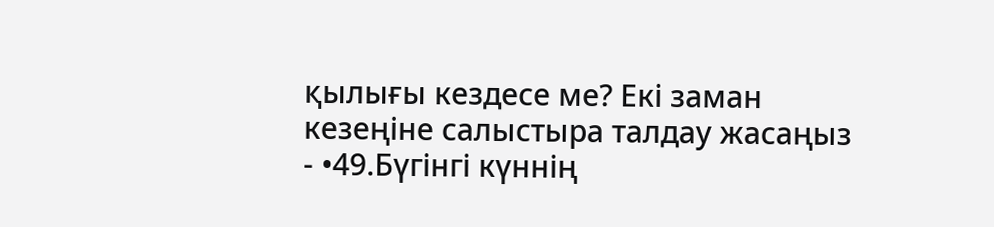қылығы кездесе ме? Екі заман кезеңіне салыстыра талдау жасаңыз
- •49.Бүгінгі күннің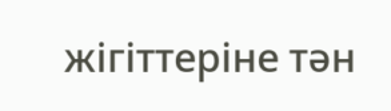жігіттеріне тән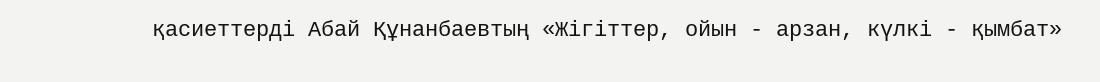қасиеттерді Абай Құнанбаевтың «Жігіттер, ойын - арзан, күлкі - қымбат»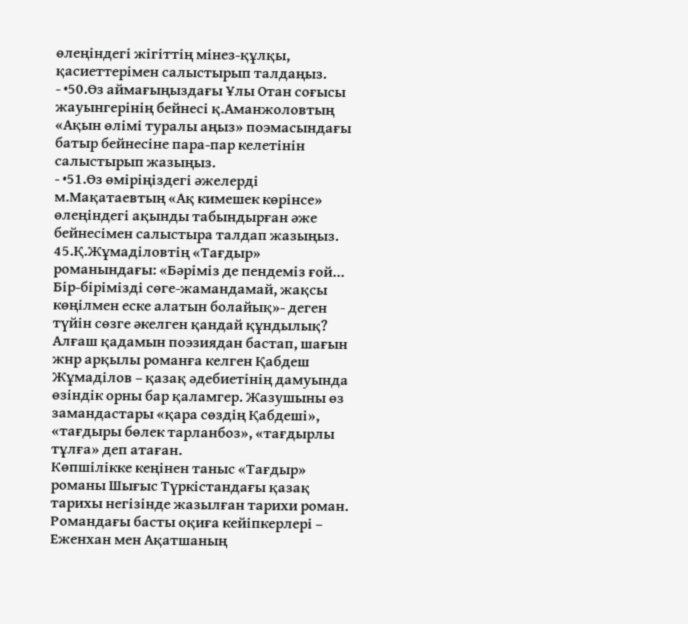өлеңіндегі жігіттің мінез-құлқы, қасиеттерімен салыстырып талдаңыз.
- •50.Өз аймағыңыздағы Ұлы Отан соғысы жауынгерінің бейнесі қ.Аманжоловтың «Ақын өлімі туралы аңыз» поэмасындағы батыр бейнесіне пара-пар келетінін салыстырып жазыңыз.
- •51.Өз өміріңіздегі әжелерді м.Мақатаевтың «Ақ кимешек көрінсе» өлеңіндегі ақынды табындырған әже бейнесімен салыстыра талдап жазыңыз.
45.Қ.Жұмаділовтің «Тағдыр» романындағы: «Бәріміз де пендеміз ғой... Бір-бірімізді сөге-жамандамай, жақсы көңілмен еске алатын болайық»- деген түйін сөзге әкелген қандай құндылық?
Алғаш қадамын поэзиядан бастап, шағын жнр арқылы романға келген Қабдеш Жұмаділов – қазақ әдебиетінің дамуында өзіндік орны бар қаламгер. Жазушыны өз замандастары «қара сөздің Қабдеші», «тағдыры бөлек тарланбоз», «тағдырлы тұлға» деп атаған.
Көпшілікке кеңінен таныс «Тағдыр» романы Шығыс Түркістандағы қазақ тарихы негізінде жазылған тарихи роман. Романдағы басты оқиға кейіпкерлері – Еженхан мен Ақатшаның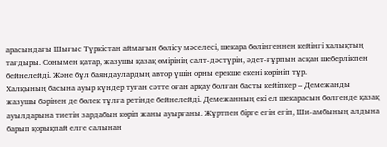арасындағы Шығыс Түркістан аймағын бөлісу мәселесі, шекара бөлінгеннен кейінгі халықтың тағдыры. Сонымен қатар, жазушы қазақ өмірінің салт-дәстүрін, әдет-ғұрпын асқан шеберлікпен бейнелейді. Және бұл баяндаулардың автор үшін орны ерекше екені көрініп тұр.
Халқының басына ауыр күндер туған сәтте оған арқау болған басты кейіпкер – Демежанды жазушы бәрінен де бөлек тұлға ретінде бейнелейді. Демежанның екі ел шекарасын бөлгенде қазақ ауылдарына тиетін зардабын көріп жаны ауырғаны. Жұртпен бірге егін егіп, Ши-амбының алдына барып қорықпай елге салынан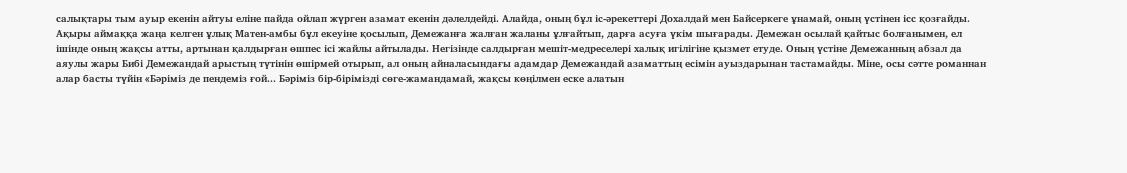салықтары тым ауыр екенін айтуы еліне пайда ойлап жүрген азамат екенін дәлелдейді. Алайда, оның бұл іс-әрекеттері Дохалдай мен Байсеркеге ұнамай, оның үстінен ісс қозғайды. Ақыры аймаққа жаңа келген ұлық Матен-амбы бұл екеуіне қосылып, Демежанға жалған жаланы ұлғайтып, дарға асуға үкім шығарады. Демежан осылай қайтыс болғанымен, ел ішінде оның жақсы атты, артынан қалдырған өшпес ісі жайлы айтылады. Негізінде салдырған мешіт-медреселері халық игілігіне қызмет етуде. Оның үстіне Демежанның абзал да аяулы жары Бибі Демежандай арыстың түтінін өшірмей отырып, ал оның айналасындағы адамдар Демежандай азаматтың есімін ауыздарынан тастамайды. Міне, осы сәтте романнан алар басты түйін «Бәріміз де пендеміз ғой... Бәріміз бір-бірімізді сөге-жамандамай, жақсы көңілмен еске алатын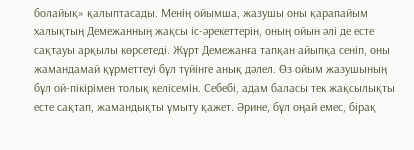болайық» қалыптасады. Менің ойымша, жазушы оны қарапайым халықтың Демежанның жақсы іс-әрекеттерін, оның ойын әлі де есте сақтауы арқылы көрсетеді. Жұрт Демежанға тапқан айыпқа сеніп, оны жамандамай құрметтеуі бұл түйінге анық дәлел. Өз ойым жазушының бұл ой-пікірімен толық келісемін. Себебі, адам баласы тек жақсылықты есте сақтап, жамандықты ұмыту қажет. Әрине, бұл оңай емес, бірақ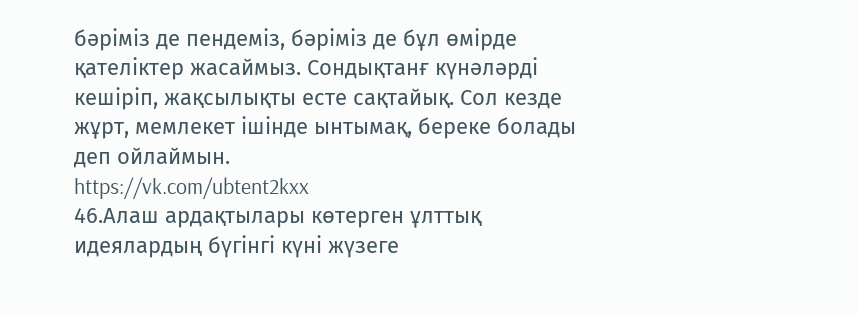бәріміз де пендеміз, бәріміз де бұл өмірде қателіктер жасаймыз. Сондықтанғ күнәләрді кешіріп, жақсылықты есте сақтайық. Сол кезде жұрт, мемлекет ішінде ынтымақ, береке болады деп ойлаймын.
https://vk.com/ubtent2kxx
46.Алаш ардақтылары көтерген ұлттық идеялардың бүгінгі күні жүзеге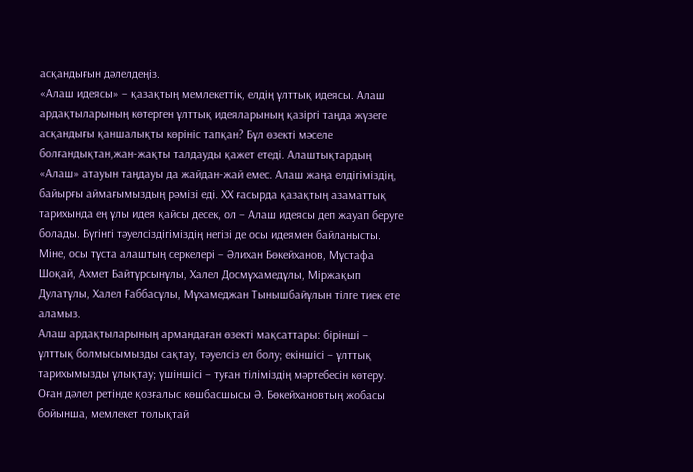асқандығын дәлелдеңіз.
«Алаш идеясы» – қазақтың мемлекеттік, елдің ұлттық идеясы. Алаш ардақтыларының көтерген ұлттық идеяларының қазіргі таңда жүзеге асқандығы қаншалықты көрініс тапқан? Бұл өзекті мәселе болғандықтан,жан-жақты талдауды қажет етеді. Алаштықтардың «Алаш» атауын таңдауы да жайдан-жай емес. Алаш жаңа елдігіміздің, байырғы аймағымыздың рәмізі еді. ХХ ғасырда қазақтың азаматтық тарихында ең ұлы идея қайсы десек, ол – Алаш идеясы деп жауап беруге болады. Бүгінгі тәуелсіздігіміздің негізі де осы идеямен байланысты. Міне, осы тұста алаштың серкелері – Әлихан Бөкейханов, Мұстафа Шоқай, Ахмет Байтұрсынұлы, Халел Досмұхамедұлы, Міржақып Дулатұлы, Халел Ғаббасұлы, Мұхамеджан Тынышбайұлын тілге тиек ете аламыз.
Алаш ардақтыларының армандаған өзекті мақсаттары: бірінші – ұлттық болмысымызды сақтау, тәуелсіз ел болу; екіншісі – ұлттық тарихымызды ұлықтау; үшіншісі – туған тіліміздің мәртебесін көтеру. Оған дәлел ретінде қозғалыс көшбасшысы Ә. Бөкейхановтың жобасы бойынша, мемлекет толықтай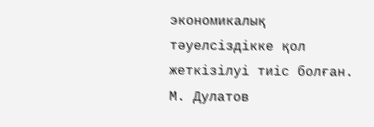экономикалық тәуелсіздікке қол жеткізілуі тиіс болған. М. Дулатов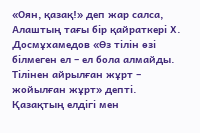«Оян, қазақ!» деп жар салса, Алаштың тағы бір қайраткері Х. Досмұхамедов «Өз тілін өзі білмеген ел – ел бола алмайды. Тілінен айрылған жұрт – жойылған жұрт» депті. Қазақтың елдігі мен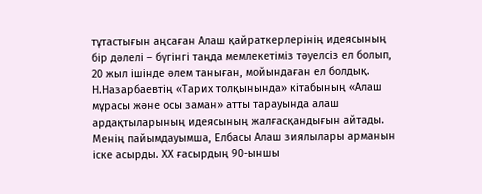тұтастығын аңсаған Алаш қайраткерлерінің идеясының бір дәлелі – бүгінгі таңда мемлекетіміз тәуелсіз ел болып, 20 жыл ішінде әлем таныған, мойындаған ел болдық. Н.Назарбаевтің «Тарих толқынында» кітабының «Алаш мұрасы және осы заман» атты тарауында алаш ардақтыларының идеясының жалғасқандығын айтады. Менің пайымдауымша, Елбасы Алаш зиялылары арманын іске асырды. ХХ ғасырдың 90-ыншы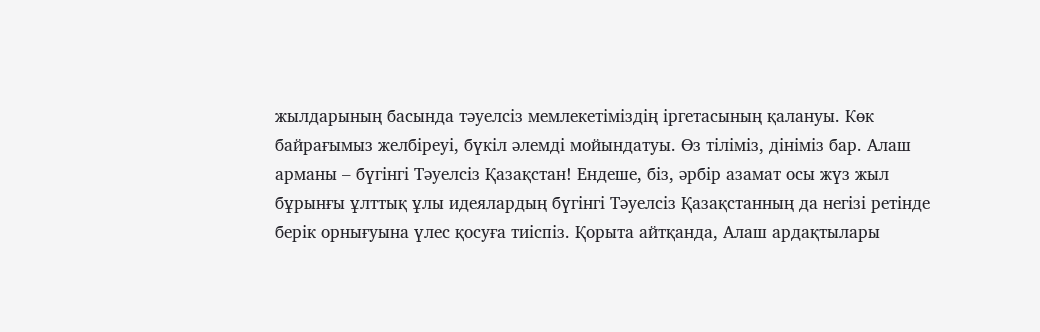жылдарының басында тәуелсіз мемлекетіміздің іргетасының қалануы. Көк байрағымыз желбіреуі, бүкіл әлемді мойындатуы. Өз тіліміз, дініміз бар. Алаш арманы – бүгінгі Тәуелсіз Қазақстан! Ендеше, біз, әрбір азамат осы жүз жыл бұрынғы ұлттық ұлы идеялардың бүгінгі Тәуелсіз Қазақстанның да негізі ретінде берік орнығуына үлес қосуға тиіспіз. Қорыта айтқанда, Алаш ардақтылары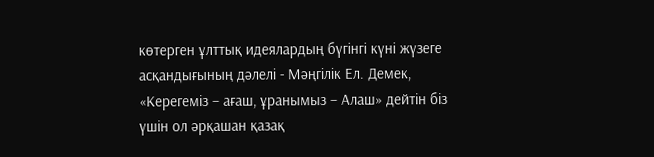көтерген ұлттық идеялардың бүгінгі күні жүзеге асқандығының дәлелі - Мәңгілік Ел. Демек, «Керегеміз – ағаш, ұранымыз – Алаш» дейтін біз үшін ол әрқашан қазақ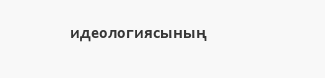идеологиясының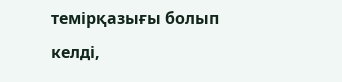темірқазығы болып келді,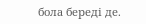бола береді де.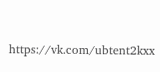https://vk.com/ubtent2kxx